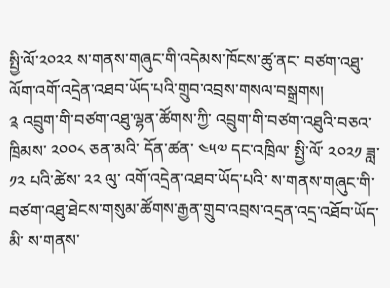སྤྱི་ལོ་༢༠༢༢ ས་གནས་གཞུང་གི་འདེམས་ཁོངས་ཚུ་ནང་ བཙག་འཐུ་ལོག་འགོ་འདྲེན་འཐབ་ཡོད་པའི་གྲུབ་འབྲས་གསལ་བསྒྲགས།
༉ འབྲུག་གི་བཙག་འཐུ་ལྷན་ཚོགས་ཀྱི་ འབྲུག་གི་བཙག་འཐུའི་བཅའ་ཁྲིམས་ ༢༠༠༨ ཅན་མའི་ དོན་ཚན་ ༤༥༧ དང་འཁྲིལ་ སྤྱི་ལོ་ ༢༠༢༡ ཟླ་ ༡༢ པའི་ཚེས་ ༢༢ ལུ་ འགོ་འདྲེན་འཐབ་ཡོད་པའི་ ས་གནས་གཞུང་གི་བཙག་འཐུ་ཐེངས་གསུམ་ཚོགས་རྒྱན་གྲུབ་འབྲས་འདྲན་འདྲ་འཐོབ་ཡོད་མི་ ས་གནས་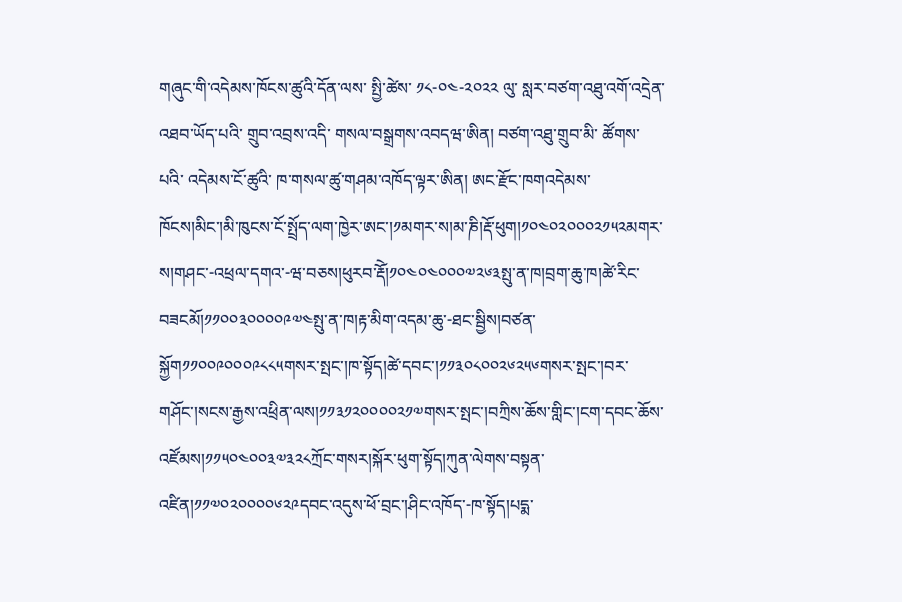གཞུང་གི་འདེམས་ཁོངས་ཚུའི་དོན་ལས་ སྤྱི་ཚེས་ ༡༨-༠༤-༢༠༢༢ ལུ་ སླར་བཙག་འཐུ་འགོ་འདྲེན་འཐབ་ཡོད་པའི་ གྲུབ་འབྲས་འདི་ གསལ་བསྒྲགས་འབདཝ་ཨིན། བཙག་འཐུ་གྲུབ་མི་ ཚོགས་པའི་ འདེམས་ངོ་ཚུའི་ ཁ་གསལ་ཚུ་གཤམ་འཁོད་ལྟར་ཨིན། ཨང་རྫོང་ཁགའདེམས་ཁོངས།མིང་།མི་ཁུངས་ངོ་སྤྲོད་ལག་ཁྱེར་ཨང་།༡མགར་ས།མ་ཎི།རྡོ་ཕུག།༡༠༤༠༢༠༠༠༢༡༥༢མགར་ས།གཤང་-འཕྲལ་དགའ་-ཝ་བཅས།ཕུརབ་རྡོེ།༡༠༤༠༤༠༠༠༧༢༦༣སྤུ་ན་ཁ།བྲག་ཆུ་ཁ།ཚེ་རིང་བཟངམོ།༡༡༠༠༣༠༠༠༠༩༧༤སྤུ་ན་ཁ།རྟ་མིག་འདམ་ཆུ་-ཐང་སྦྱིས།བཙན་སྐྱོག༡༡༠༠༩༠༠༠༩༨༨༥གསར་སྤང་།ཁ་སྟོད།ཚེ་དབང་།༡༡༣༠༨༠༠༢༦༢༥༦གསར་སྤང་།བར་གཤོང་།སངས་རྒྱས་འཕྲིན་ལས།༡༡༣༡༢༠༠༠༠༢༡༧གསར་སྤང་།བཀྲིས་ཆོས་གླིང་།ངག་དབང་ཆོས་འཛོམས།༡༡༥༠༤༠༠༣༧༣༢༨ཀྲོང་གསར།སྐོར་ཕུག་སྟོད།ཀུན་ལེགས་བསྟན་འཛིན།༡༡༧༠༢༠༠༠༠༦༢༩དབང་འདུས་ཕོ་བྲང་།ཤིང་འཁོད་-ཁ་སྟོད།པདྨ་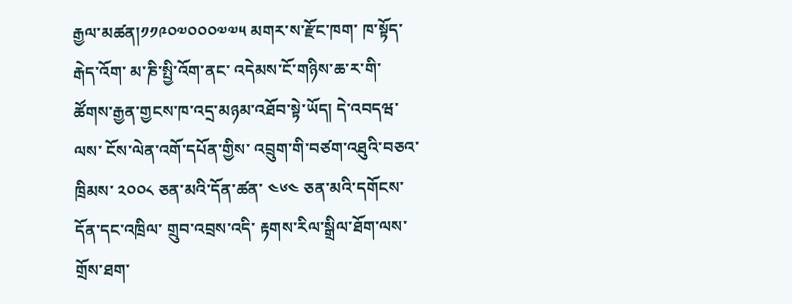རྒྱལ་མཚན།༡༡༩༠༧༠༠༠༧༧༥ མགར་ས་རྫོང་ཁག་ ཁ་སྟོད་རྒེད་འོག་ མ་ཎི་སྤྱི་འོག་ནང་ འདེམས་ངོ་གཉིས་ཆ་ར་གི་ ཚོགས་རྒྱན་གྱངས་ཁ་འདྲ་མཉམ་འཐོབ་སྟེ་ཡོད། དེ་འབདཝ་ལས་ ངོས་ལེན་འགོ་དཔོན་གྱིས་ འབྲུག་གི་བཙག་འཐུའི་བཅའ་ཁྲིམས་ ༢༠༠༨ ཅན་མའི་དོན་ཚན་ ༤༦༤ ཅན་མའི་དགོངས་དོན་དང་འཁྲིལ་ གྲུབ་འབྲས་འདི་ རྟགས་རིལ་སྒྲིལ་ཐོག་ལས་ གྲོས་ཐག་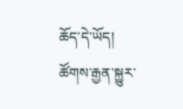ཆོད་དེ་ཡོད། ཚོགས་རྒྱན་སྐྱུར་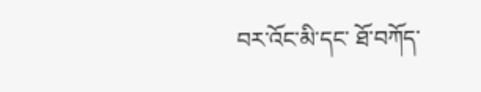བར་འོང་མི་དང་ ཐོ་བཀོད་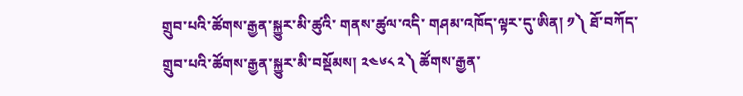གྲུབ་པའི་ཚོགས་རྒྱན་སྐྱུར་མི་ཚུའི་ གནས་ཚུལ་འདི་ གཤམ་འཁོད་ལྟར་དུ་ཨིན། ༡༽ ཐོ་བཀོད་གྲུབ་པའི་ཚོགས་རྒྱན་སྐྱུར་མི་བསྡོམས། ༢༤༦༨ ༢༽ ཚོགས་རྒྱན་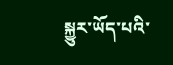སྐྱུར་ཡོད་པའི་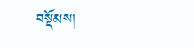བསྡོམས།